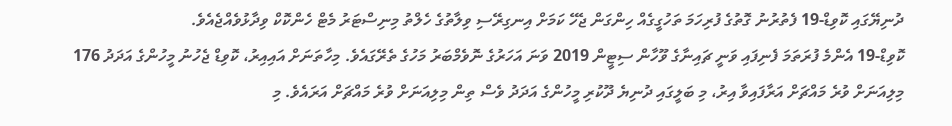ދުނިޔޭގައި ކޮވިޑް-19 ފެތުރުނު ގޮތުގެ ފުރިހަމަ ތަހުގީގެއް ހިންގަން ޖެހޭ ކަމަށް އިނގިރޭސި ވިލާތުގެ ހެލްތު މިނިސްޓަރު މެޓް ހެންކޮކް ވިދާޅުވެއްޖެއެވެ.
ކޮވިޑް-19 އެންމެ ފުރަތަމަ ފެނިފައި ވަނީ ޗައިނާގެ ވޫހާން ސިޓީން 2019 ވަނަ އަހަރުގެ ނޮވެމްބަރު މަހުގެ ތެރޭގައެވެ. މިހާތަނަށް އައިއިރު، ކޮވިޑް ޖެހުނު މީހުންގެ އަދަދު 176 މިލިއަނަށް ވުރެ މައްޗަށް އަރާފައިވާ އިރު، މި ބަލީގައި ދުނިޔެ ދޫކުރި މީހުންގެ އަދަދު ވެސް ތިން މިލިއަނަށް ވުރެ މައްޗަށް އަރައެވެ. މި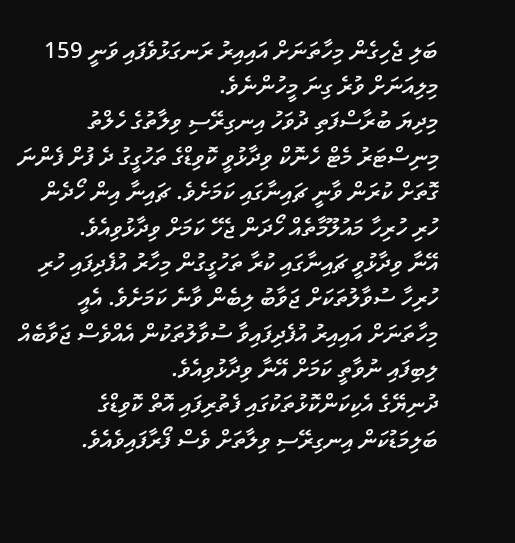ބަލި ޖެހިގެން މިހާތަނަށް އައިއިރު ރަނގަޅުވެފައި ވަނީ 159 މިލިއަނަށް ވުރެ ގިނަ މީހުންނެވެ.
މިދިޔަ ބުރާސްފަތި ދުވަހު އިނގިރޭސި ވިލާތުގެ ހެލްތު މިނިސްޓަރު މެޓް ހެނޮކް ވިދާޅުވީ ކޮވިޑްގެ ތަހުގީގު ދެ ފުށް ފެންނަ ގޮތަށް ކުރަން ވާނީ ޗައިނާގައި ކަމަށެވެ. ޗައިނާ އިން ހޯދެން ހުރި ހުރިހާ މައުލޫމާތެއް ހޯދަން ޖެހޭ ކަމަށް ވިދާޅުވިއެވެ.
އޭނާ ވިދާޅުވީ ޗައިނާގައި ކުރާ ތަހުގީގުން މިހާރު އުފެދިފައި ހުރި ހުރިހާ ސުވާލުތަކަށް ޖަވާބު ލިބެން ވާނެ ކަމަށެވެ. އެއީ މިހާތަނަށް އައިއިރު އުފެދިފައިވާ ސުވާލުތަކުން އެއްވެސް ޖަވާބެއް ލިބިފައި ނުވާތީ ކަމަށް އޭނާ ވިދާޅުވިއެވެ.
ދުނިޔޭގެ އެކިކަންކޮޅުތަކުގައި ފެތުރިފައި އޮތް ކޮވިޑްގެ ބަލިމަޑުކަން އިނގިރޭސި ވިލާތަށް ވެސް ފޯރާފައިވެއެވެ.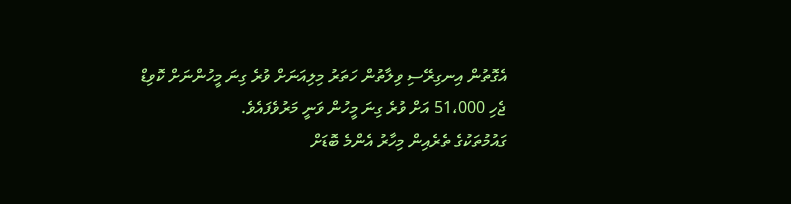އެގޮތުން އިނގިރޭސި ވިލާތުން ހަތަރު މިލިއަނަށް ވުރެ ގިނަ މީހުންނަށް ކޮވިޑް ޖެހި 51،000 އަށް ވުރެ ގިނަ މީހުން ވަނީ މަރުވެފައެވެ.
ގައުމުތަކުގެ ތެރެއިން މިހާރު އެންމެ ބޮޑަށް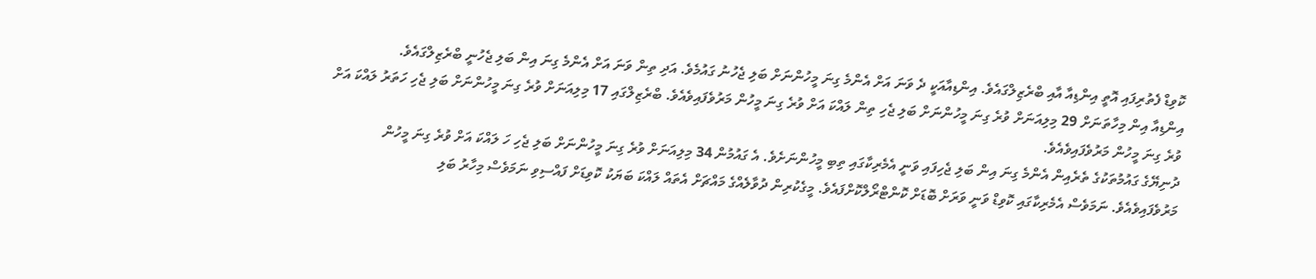ކޮވިޑް ފެތުރިފައި އޮތީ އިންޑިއާ އާއި ބްރެޒިލްގައެވެ. އިންޑިއާއަކީ ދެ ވަނަ އަށް އެންމެ ގިނަ މީހުންނަށް ބަލި ޖެހުނު ގައުމެވެ. އަދި ތިން ވަނަ އަށް އެންމެ ގިނަ އިން ބަލި ޖެހުނީ ބްރެޒިލްގައެވެ.
އިންޑިއާ އިން މިހާތަނަށް 29 މިލިއަނަށް ވުރެ ގިނަ މީހުންނަށް ބަލި ޖެހި ތިން ލައްކަ އަށް ވުރެ ގިނަ މީހުން މަރުވެފައިވެއެވެ. ބްރެޒިލްގައި 17 މިލިއަނަށް ވުރެ ގިނަ މީހުންނަށް ބަލި ޖެހި ހަތަރު ލައްކަ އަށް ވުރެ ގިނަ މީހުން މަރުވެފައިވެއެވެ.
ދުނިޔޭގެ ގައުމުތަކުގެ ތެރެއިން އެންމެ ގިނަ އިން ބަލި ޖެހިފައި ވަނީ އެމެރިކާގައި ތިބި މީހުންނަށެވެ. އެ ގައުމުން 34 މިލިއަނަށް ވުރެ ގިނަ މީހުންނަށް ބަލި ޖެހި ހަ ލައްކަ އަށް ވުރެ ގިނަ މީހުން މަރުވެފައިވެއެވެ. ނަމަވެސް އެމެރިކާގައި ކޮވިޑް ވަނީ ވަރަށް ބޮޑަށް ކޮންޓްރޯލްކޮށްފައެވެ. މީގެކުރިން ދުވާލެއްގެ މައްޗަށް އެތައް ލައްކަ ބަޔަކު ކޮވިޑަށް ފައްސިވި ނަމަވެސް މިހާރު ބަލި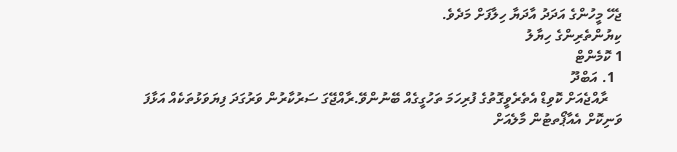ޖެހޭ މީހުންގެ އަދަދު އާދަޔާ ހިލާފަށް މަދެވެ.
ކިޔުންތެރިންގެ ހިޔާލު
1 ކޮމެންޓް
  1. އަބްދޫ
    ރާއްޖެއަށް ކޮވިޑް އެތެރެވީގޮތުގެ ފުރިހަމަ ތަހުގީގެއް ބޭނުންވޭ.ރާއްޖޭގަ ސަރުކާރުން ވަރުގަދަ ފިޔަވަޅުތަކެއް އަޅާފަ ވަނިކޮށް އެއާޕޯތޓުން މާލެއަށް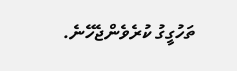ތަހުގީގު ކުރެވެންޖެހޭނެ.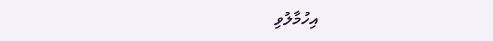އިހުމާލުވި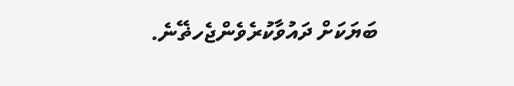ބަޔަކަށް ދައުވާކުރެވެންޖެހޡޭނެ.